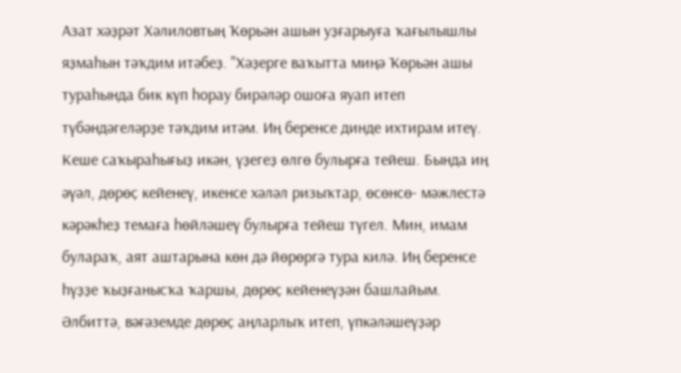Азат хәҙрәт Хәлиловтың Ҡөрьән ашын уҙғарыуға ҡағылышлы яҙмаһын тәҡдим итәбеҙ. "Хәҙерге ваҡытта миңә Ҡөрьән ашы тураһында бик күп һорау бирәләр ошоға яуап итеп түбәндәгеләрҙе тәҡдим итәм. Иң беренсе динде ихтирам итеү. Кеше саҡыраһығыҙ икән, үҙегеҙ өлгө булырға тейеш. Бында иң әүәл, дөрөҫ кейенеү, икенсе хәләл ризыҡтар, өсөнсө- мәжлестә кәрәкһеҙ темаға һөйләшеү булырға тейеш түгел. Мин, имам булараҡ, аят аштарына көн дә йөрөргә тура килә. Иң беренсе һүҙҙе ҡыҙғанысҡа ҡаршы, дөрөҫ кейенеүҙән башлайым. Әлбиттә, вәғәземде дөрөҫ аңларлыҡ итеп, үпкәләшеүҙәр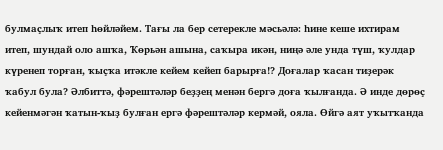булмаҫлыҡ итеп һөйләйем. Тағы ла бер сетерекле мәсьәлә: һине кеше ихтирам итеп, шундай оло ашҡа, Ҡөрьән ашына, саҡыра икән, ниңә әле унда түш, ҡулдар күренеп торған, ҡыҫҡа итәкле кейем кейеп барырға!? Доғалар ҡасан тиҙерәк ҡабул була? Әлбиттә, фәрештәләр беҙҙең менән бергә доға ҡылғанда. Ә инде дөрөҫ кейенмәгән ҡатын-ҡыҙ булған ергә фәрештәләр кермәй, ояла. Өйгә аят уҡытҡанда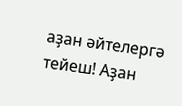аҙан әйтелергә тейеш! Аҙан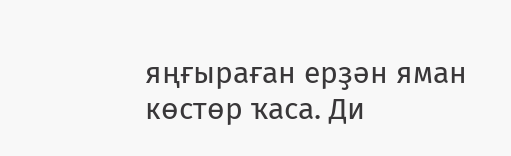яңғыраған ерҙән яман көстөр ҡаса. Ди